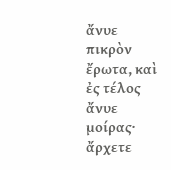ἄνυε πικρὸν ἔρωτα, καὶ ἐς τέλος ἄνυε μοίρας· ἄρχετε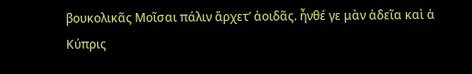βουκολικᾶς Μοῖσαι πάλιν ἄρχετʼ ἀοιδᾶς. ἦνθέ γε μὰν ἁδεῖα καὶ ἁ Κύπρις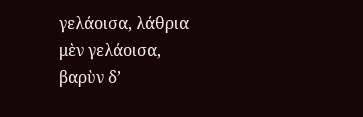γελάοισα, λάθρια μὲν γελάοισα, βαρὺν δʼ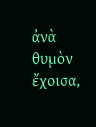ἀνὰ θυμὸν ἔχοισα,